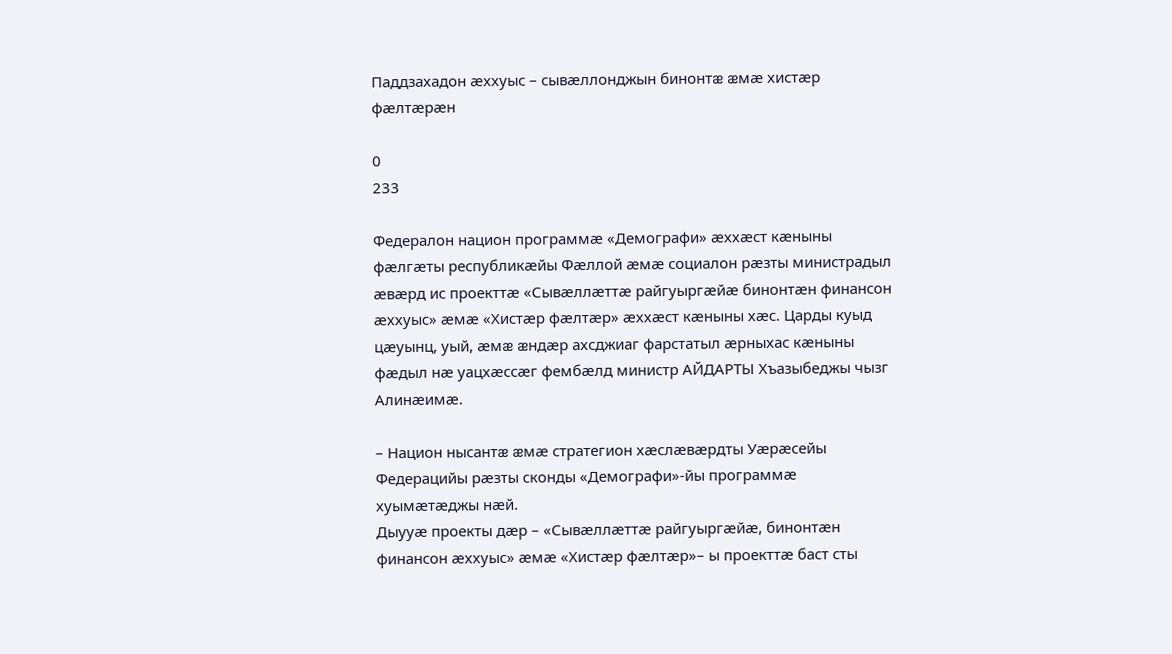Паддзахадон æххуыс – сывæллонджын бинонтæ æмæ хистæр фæлтæрæн

0
233

Федералон национ программæ «Демографи» æххæст кæныны фæлгæты республикæйы Фæллой æмæ социалон рæзты министрадыл æвæрд ис проекттæ «Сывæллæттæ райгуыргæйæ бинонтæн финансон æххуыс» æмæ «Хистæр фæлтæр» æххæст кæныны хæс. Царды куыд цæуынц, уый, æмæ æндæр ахсджиаг фарстатыл æрныхас кæныны фæдыл нæ уацхæссæг фембæлд министр АЙДАРТЫ Хъазыбеджы чызг Алинæимæ.

– Национ нысантæ æмæ стратегион хæслæвæрдты Уæрæсейы Федерацийы рæзты сконды «Демографи»-йы программæ хуымæтæджы нæй.
Дыууæ проекты дæр – «Сывæллæттæ райгуыргæйæ, бинонтæн финансон æххуыс» æмæ «Хистæр фæлтæр»– ы проекттæ баст сты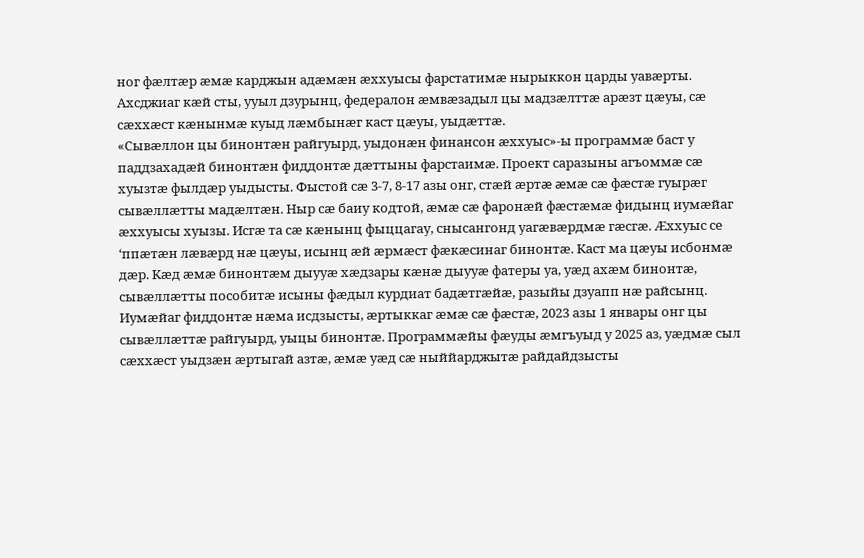ног фæлтæр æмæ карджын адæмæн æххуысы фарстатимæ нырыккон царды уавæрты. Ахсджиаг кæй сты, ууыл дзурынц, федералон æмвæзадыл цы мадзæлттæ арæзт цæуы, сæ сæххæст кæнынмæ куыд лæмбынæг каст цæуы, уыдæттæ.
«Сывæллон цы бинонтæн райгуырд, уыдонæн финансон æххуыс»-ы программæ баст у паддзахадæй бинонтæн фиддонтæ дæттыны фарстаимæ. Проект саразыны агъоммæ сæ хуызтæ фылдæр уыдысты. Фыстой сæ 3-7, 8-17 азы онг, стæй æртæ æмæ сæ фæстæ гуырæг сывæллæтты мадæлтæн. Ныр сæ баиу кодтой, æмæ сæ фаронæй фæстæмæ фидынц иумæйаг æххуысы хуызы. Исгæ та сæ кæнынц фыццагау, снысангонд уагæвæрдмæ гæсгæ. Æххуыс се ‘ппæтæн лæвæрд нæ цæуы, исынц æй æрмæст фæкæсинаг бинонтæ. Каст ма цæуы исбонмæ дæр. Кæд æмæ бинонтæм дыууæ хæдзары кæнæ дыууæ фатеры уа, уæд ахæм бинонтæ, сывæллæтты пособитæ исыны фæдыл курдиат бадæтгæйæ, разыйы дзуапп нæ райсынц.
Иумæйаг фиддонтæ нæма исдзысты, æртыккаг æмæ сæ фæстæ, 2023 азы 1 январы онг цы сывæллæттæ райгуырд, уыцы бинонтæ. Программæйы фæуды æмгъуыд у 2025 аз, уæдмæ сыл сæххæст уыдзæн æртыгай азтæ, æмæ уæд сæ ныййарджытæ райдайдзысты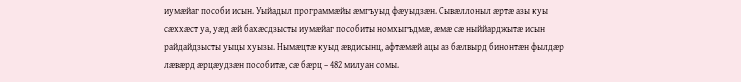иумæйаг пособи исын. Уыйадыл программæйы æмгъуыд фæуыдзæн. Сывæллоныл æртæ азы куы сæххæст уа, уæд æй бахæсдзысты иумæйаг пособиты номхыгъдмæ, æмæ сæ ныййарджытæ исын райдайдзысты уыцы хуызы. Нымæцтæ куыд æвдисынц, афтæмæй ацы аз бæлвырд бинонтæн фылдæр лæвæрд æрцæудзæн пособитæ, сæ бæрц – 482 милуан сомы.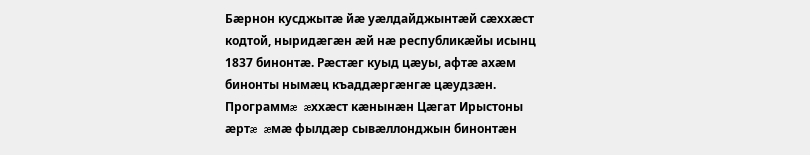Бæрнон кусджытæ йæ уæлдайджынтæй сæххæст кодтой, ныридæгæн æй нæ республикæйы исынц 1837 бинонтæ. Рæстæг куыд цæуы, афтæ ахæм бинонты нымæц къаддæргæнгæ цæудзæн.
Программæ æххæст кæнынæн Цæгат Ирыстоны æртæ æмæ фылдæр сывæллонджын бинонтæн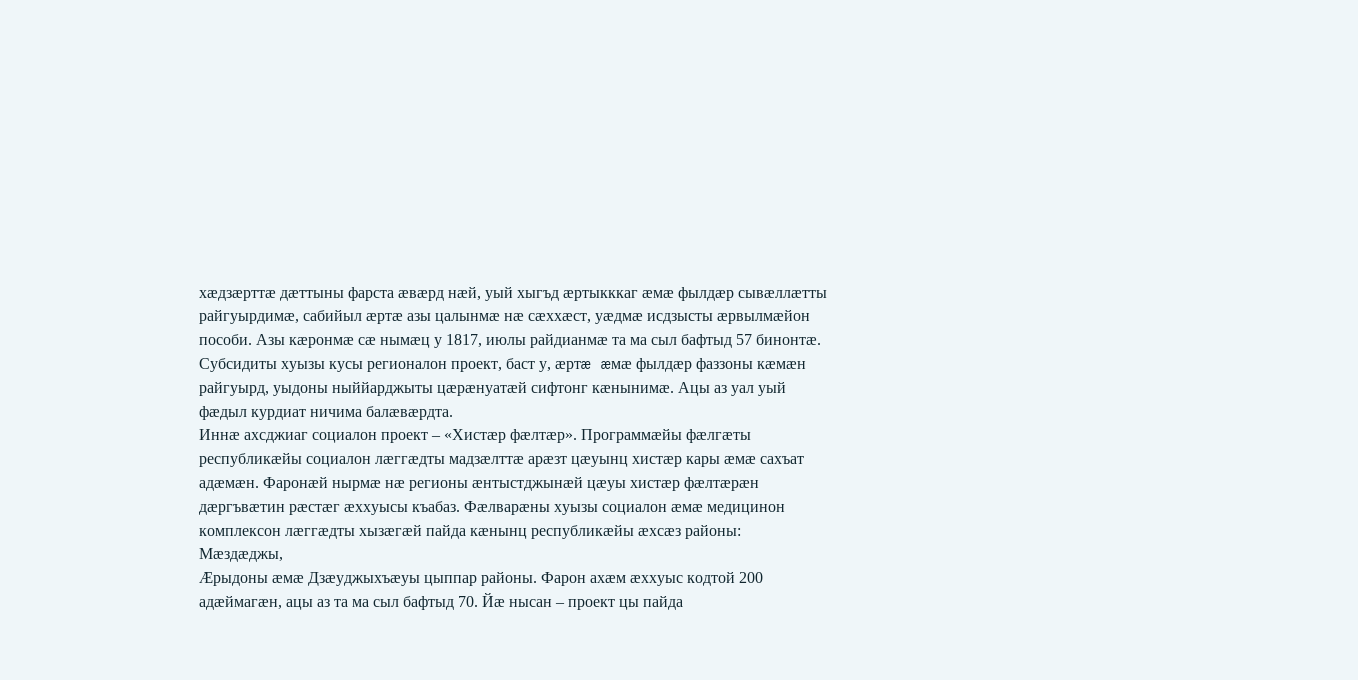хæдзæрттæ дæттыны фарста æвæрд нæй, уый хыгъд æртыкккаг æмæ фылдæр сывæллæтты райгуырдимæ, сабийыл æртæ азы цалынмæ нæ сæххæст, уæдмæ исдзысты æрвылмæйон пособи. Азы кæронмæ сæ нымæц у 1817, июлы райдианмæ та ма сыл бафтыд 57 бинонтæ.
Субсидиты хуызы кусы регионалон проект, баст у, æртæ æмæ фылдæр фаззоны кæмæн райгуырд, уыдоны ныййарджыты цæрæнуатæй сифтонг кæнынимæ. Ацы аз уал уый фæдыл курдиат ничима балæвæрдта.
Иннæ ахсджиаг социалон проект – «Хистæр фæлтæр». Программæйы фæлгæты республикæйы социалон лæггæдты мадзæлттæ арæзт цæуынц хистæр кары æмæ сахъат адæмæн. Фаронæй нырмæ нæ регионы æнтыстджынæй цæуы хистæр фæлтæрæн дæргъвæтин рæстæг æххуысы къабаз. Фæлварæны хуызы социалон æмæ медицинон комплексон лæггæдты хызæгæй пайда кæнынц республикæйы æхсæз районы: Мæздæджы,
Æрыдоны æмæ Дзæуджыхъæуы цыппар районы. Фарон ахæм æххуыс кодтой 200 адæймагæн, ацы аз та ма сыл бафтыд 70. Йæ нысан – проект цы пайда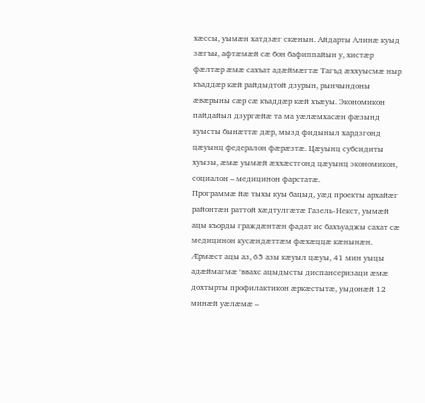хæссы, уымæн хатдзæг скæнын. Айдарты Алинæ куыд зæгъы, афтæмæй сæ бон бафиппайын у, хистæр фæлтæр æмæ сахъат адæймæгтæ Тагъд æххуысмæ ныр къаддæр кæй райдыдтой дзурын, рынчындоны æвæрыны сæр сæ къаддæр кæй хъæуы. Экономикон пайдайыл дзургæйæ та ма уæлæмхасæн фæзынд куысты бынæттæ дæр, мызд фидыныл хардзгонд цæуынц федералон фæрæзтæ. Цæуынц субсидиты хуызы, æмæ уымæй æххæстгонд цæуынц экономикон, социалон – медицинон фарстатæ.
Программæ йæ тыхы куы бацыд, уæд проекты архайæг районтæн раттой хæдтулгæтæ Газель-Некст, уымæй ацы къорды граждæнтæн фадат ис бахъуаджы сахат сæ медицинон кусæндæттæм фæхæццæ кæнынæн. Æрмæст ацы аз, 65 азы кæуыл цæуы, 41 мин уыцы адæймагмæ ‘ввахс ацыдысты диспансеризаци æмæ дохтырты профилактикон æркæстытæ, уыдонæй 12 минæй уæлæмæ –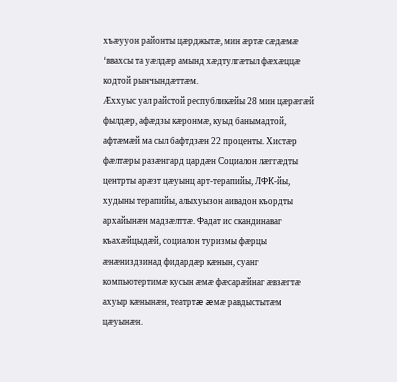хъæууон районты цæрджытæ, мин æртæ сæдæмæ ‘ввахсы та уæлдæр амынд хæдтулгæтыл фæхæццæ кодтой рынчындæттæм.
Æххуыс уал райстой республикæйы 28 мин цæрæгæй фылдæр, афæдзы кæронмæ, куыд банымадтой, афтæмæй ма сыл бафтдзæн 22 проценты. Хистæр фæлтæры разæнгард цардæн Социалон лæггæдты центрты арæзт цæуынц арт-терапийы, ЛФК-йы, худыны терапийы, алыхуызон аивадон къордты архайынæн мадзæлттæ. Фадат ис скандинаваг къахæйцыдæй, социалон туризмы фæрцы æнæниздзинад фидардæр кæнын, суанг компьютертимæ кусын æмæ фæсарæйнаг æвзæгтæ ахуыр кæнынæн, театртæ æмæ равдыстытæм цæуынæн.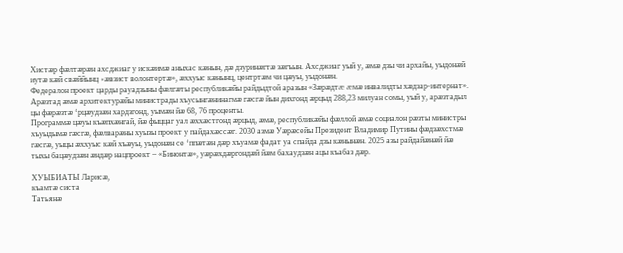Хистæр фæлтæрæн ахсджиаг у искæимæ аныхас кæнын, дæ дзуринæгтæ зæгъын. Ахсджиаг уый у, æмæ дзы чи архайы, уыдонæй иутæ кæй свæййынц «æвзист волонтертæ», æххуыс кæнынц, центртæм чи цæуы, уыдонæн.
Федералон проект царды рауадзыны фæлгæты республикæйы райдыдтой аразын «Зæрæдтæ æмæ инвалидты хæдзар-интернат». Арæзтад æмæ архитектурæйы министрады хъусынгæнинагмæ гæсгæ йын дихгонд æрцыд 288,23 милуан сомы, уый у, арæзтадыл цы фæрæзтæ ‘рцæудзæн хардзгонд, уымæн йæ 68, 76 проценты.
Программæ цæуы къæпхæнгай, йæ фыццаг уал æххæстгонд æрцыд, æмæ, республикæйы фæллой æмæ социалон рæзты министры хъуыдымæ гæсгæ, фæлварæны хуызы проект у пайдахæссæг. 2030 азмæ Уæрæсейы Президент Владимир Путины фæдзæхстмæ гæсгæ, уыцы æххуыс кæй хъæуы, уыдонæн се ‘ппæтæн дæр хъуамæ фадат уа спайда дзы кæнынæн. 2025 азы райдайæнæй йæ тыхы бацæудзæн æндæр нацпроект – «Бинонтæ», уæрæхдæргондæй йæм бахаудзæн ацы къабаз дæр.

ХУЫБИАТЫ Ларисæ,
къамтæ систа
Татьянæ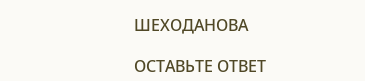ШЕХОДАНОВА

ОСТАВЬТЕ ОТВЕТ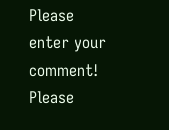Please enter your comment!
Please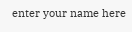enter your name here